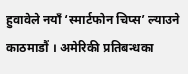हुवावेले नयाँ ‘स्मार्टफोन चिप्स’ ल्याउने
काठमाडौं । अमेरिकी प्रतिबन्धका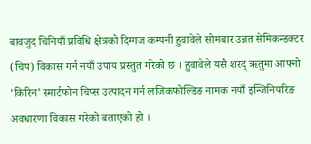बावजुद चिनियाँ प्रविधि क्षेत्रको दिग्गज कम्पनी हुवावेले सोमबार उन्नत सेमिकन्डक्टर (चिप) विकास गर्न नयाँ उपाय प्रस्तुत गरेको छ । हुवावेले यसै शरद् ऋतुमा आफ्नो ‘किरिन’ स्मार्टफोन चिप्स उत्पादन गर्न लजिकफोल्डिङ नामक नयाँ इन्जिनियरिङ अवधारणा विकास गरेको बताएको हो ।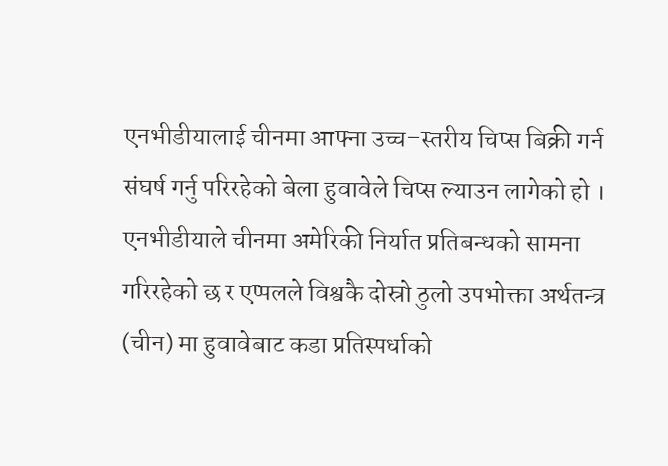एनभीडीयालाई चीनमा आफ्ना उच्च–स्तरीय चिप्स बिक्री गर्न संघर्ष गर्नु परिरहेको बेला हुवावेले चिप्स ल्याउन लागेको हो । एनभीडीयाले चीनमा अमेरिकी निर्यात प्रतिबन्धको सामना गरिरहेको छ र एप्पलले विश्वकै दोस्रो ठुलो उपभोक्ता अर्थतन्त्र (चीन) मा हुवावेबाट कडा प्रतिस्पर्धाको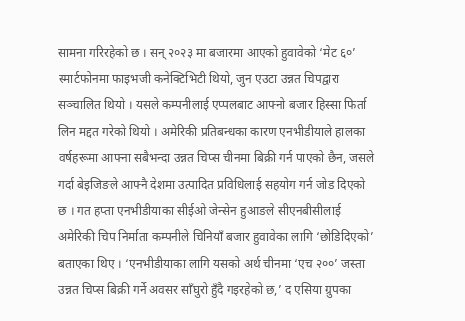सामना गरिरहेको छ । सन् २०२३ मा बजारमा आएको हुवावेको ‘मेट ६०’ स्मार्टफोनमा फाइभजी कनेक्टिभिटी थियो, जुन एउटा उन्नत चिपद्वारा सञ्चालित थियो । यसले कम्पनीलाई एप्पलबाट आफ्नो बजार हिस्सा फिर्ता लिन मद्दत गरेको थियो । अमेरिकी प्रतिबन्धका कारण एनभीडीयाले हालका वर्षहरूमा आफ्ना सबैभन्दा उन्नत चिप्स चीनमा बिक्री गर्न पाएको छैन, जसले गर्दा बेइजिङले आफ्नै देशमा उत्पादित प्रविधिलाई सहयोग गर्न जोड दिएको छ । गत हप्ता एनभीडीयाका सीईओ जेन्सेन हुआङले सीएनबीसीलाई अमेरिकी चिप निर्माता कम्पनीले चिनियाँ बजार हुवावेका लागि ‘छोडिदिएको’ बताएका थिए । ‘एनभीडीयाका लागि यसको अर्थ चीनमा ‘एच २००’ जस्ता उन्नत चिप्स बिक्री गर्ने अवसर साँघुरो हुँदै गइरहेको छ,’ द एसिया ग्रुपका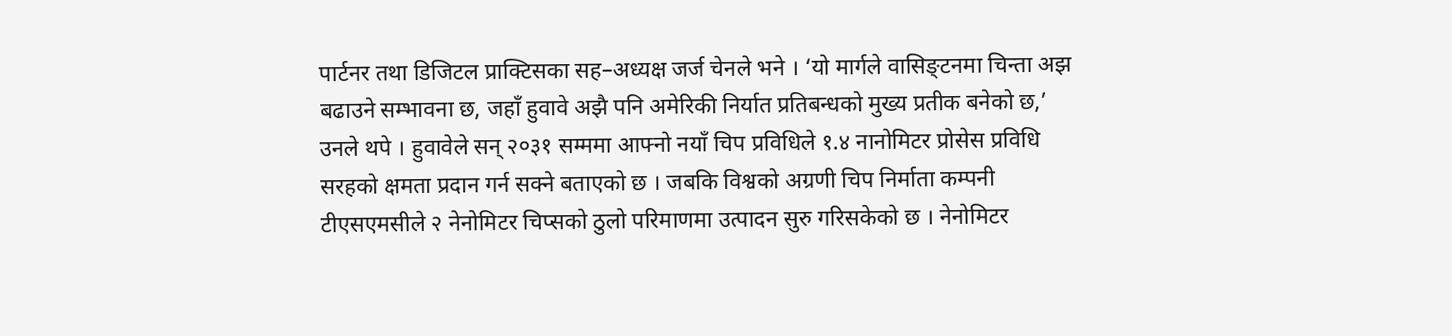पार्टनर तथा डिजिटल प्राक्टिसका सह–अध्यक्ष जर्ज चेनले भने । ‘यो मार्गले वासिङ्टनमा चिन्ता अझ बढाउने सम्भावना छ, जहाँ हुवावे अझै पनि अमेरिकी निर्यात प्रतिबन्धको मुख्य प्रतीक बनेको छ,’ उनले थपे । हुवावेले सन् २०३१ सम्ममा आफ्नो नयाँ चिप प्रविधिले १.४ नानोमिटर प्रोसेस प्रविधि सरहको क्षमता प्रदान गर्न सक्ने बताएको छ । जबकि विश्वको अग्रणी चिप निर्माता कम्पनी टीएसएमसीले २ नेनोमिटर चिप्सको ठुलो परिमाणमा उत्पादन सुरु गरिसकेको छ । नेनोमिटर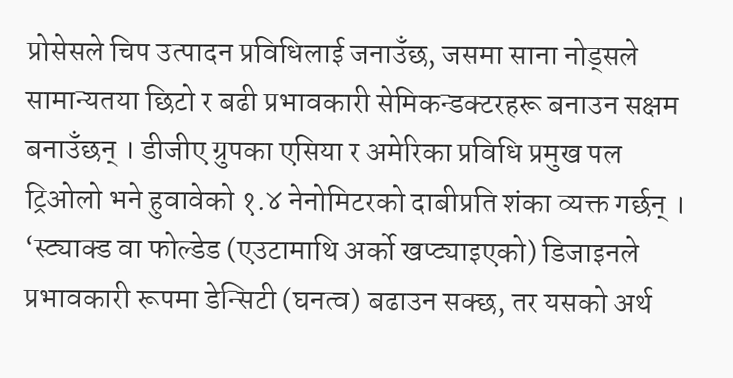प्रोसेसले चिप उत्पादन प्रविधिलाई जनाउँछ, जसमा साना नोड्सले सामान्यतया छिटो र बढी प्रभावकारी सेमिकन्डक्टरहरू बनाउन सक्षम बनाउँछन् । डीजीए ग्रुपका एसिया र अमेरिका प्रविधि प्रमुख पल ट्रिओलो भने हुवावेको १.४ नेनोमिटरको दाबीप्रति शंका व्यक्त गर्छन् । ‘स्ट्याक्ड वा फोल्डेड (एउटामाथि अर्को खप्ट्याइएको) डिजाइनले प्रभावकारी रूपमा डेन्सिटी (घनत्व) बढाउन सक्छ, तर यसको अर्थ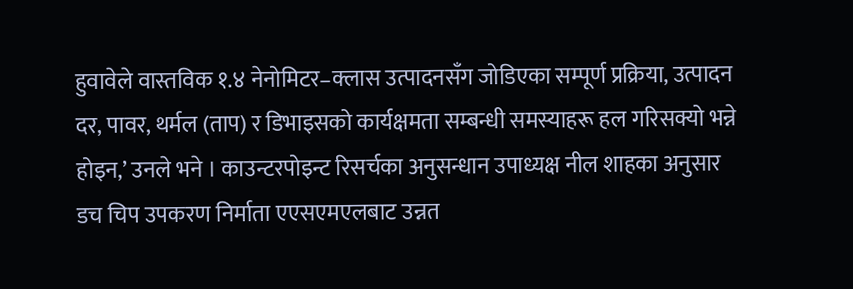हुवावेले वास्तविक १.४ नेनोमिटर–क्लास उत्पादनसँग जोडिएका सम्पूर्ण प्रक्रिया, उत्पादन दर, पावर, थर्मल (ताप) र डिभाइसको कार्यक्षमता सम्बन्धी समस्याहरू हल गरिसक्यो भन्ने होइन,’ उनले भने । काउन्टरपोइन्ट रिसर्चका अनुसन्धान उपाध्यक्ष नील शाहका अनुसार डच चिप उपकरण निर्माता एएसएमएलबाट उन्नत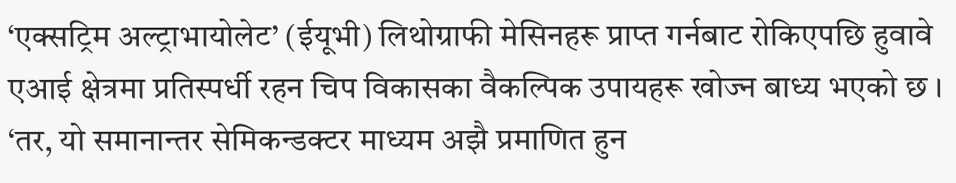‘एक्सट्रिम अल्ट्राभायोलेट’ (ईयूभी) लिथोग्राफी मेसिनहरू प्राप्त गर्नबाट रोकिएपछि हुवावे एआई क्षेत्रमा प्रतिस्पर्धी रहन चिप विकासका वैकल्पिक उपायहरू खोज्न बाध्य भएको छ । ‘तर, यो समानान्तर सेमिकन्डक्टर माध्यम अझै प्रमाणित हुन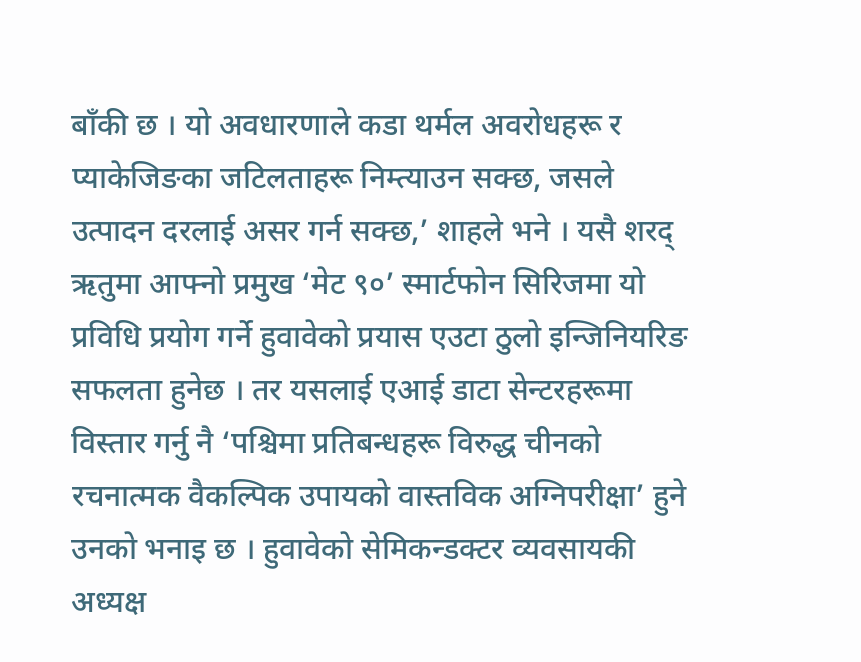बाँकी छ । यो अवधारणाले कडा थर्मल अवरोधहरू र प्याकेजिङका जटिलताहरू निम्त्याउन सक्छ, जसले उत्पादन दरलाई असर गर्न सक्छ,’ शाहले भने । यसै शरद् ऋतुमा आफ्नो प्रमुख ‘मेट ९०’ स्मार्टफोन सिरिजमा यो प्रविधि प्रयोग गर्ने हुवावेको प्रयास एउटा ठुलो इन्जिनियरिङ सफलता हुनेछ । तर यसलाई एआई डाटा सेन्टरहरूमा विस्तार गर्नु नै ‘पश्चिमा प्रतिबन्धहरू विरुद्ध चीनको रचनात्मक वैकल्पिक उपायको वास्तविक अग्निपरीक्षा’ हुने उनको भनाइ छ । हुवावेको सेमिकन्डक्टर व्यवसायकी अध्यक्ष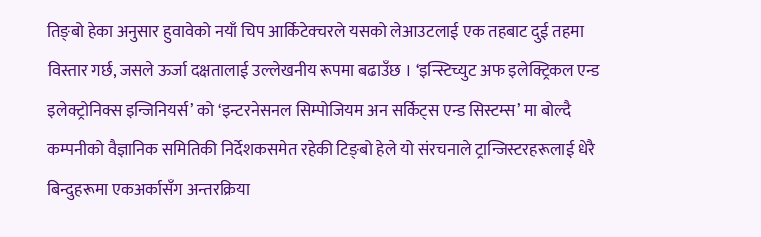तिङ्बो हेका अनुसार हुवावेको नयाँ चिप आर्किटेक्चरले यसको लेआउटलाई एक तहबाट दुई तहमा विस्तार गर्छ, जसले ऊर्जा दक्षतालाई उल्लेखनीय रूपमा बढाउँछ । ‘इन्स्टिच्युट अफ इलेक्ट्रिकल एन्ड इलेक्ट्रोनिक्स इन्जिनियर्स’ को ‘इन्टरनेसनल सिम्पोजियम अन सर्किट्स एन्ड सिस्टम्स’ मा बोल्दै कम्पनीको वैज्ञानिक समितिकी निर्देशकसमेत रहेकी टिङ्बो हेले यो संरचनाले ट्रान्जिस्टरहरूलाई धेरै बिन्दुहरूमा एकअर्कासँग अन्तरक्रिया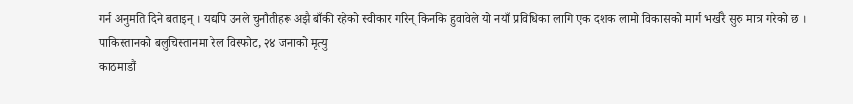गर्न अनुमति दिने बताइन् । यद्यपि उनले चुनौतीहरू अझै बाँकी रहेको स्वीकार गरिन् किनकि हुवावेले यो नयाँ प्रविधिका लागि एक दशक लामो विकासको मार्ग भर्खरै सुरु मात्र गरेको छ ।
पाकिस्तानको बलुचिस्तानमा रेल विस्फोट, २४ जनाको मृत्यु
काठमाडौं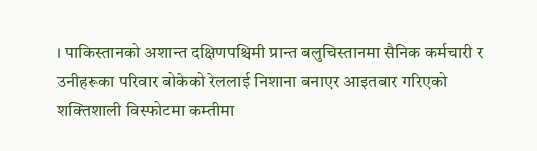। पाकिस्तानको अशान्त दक्षिणपश्चिमी प्रान्त बलुचिस्तानमा सैनिक कर्मचारी र उनीहरूका परिवार बोकेको रेललाई निशाना बनाएर आइतबार गरिएको शक्तिशाली विस्फोटमा कम्तीमा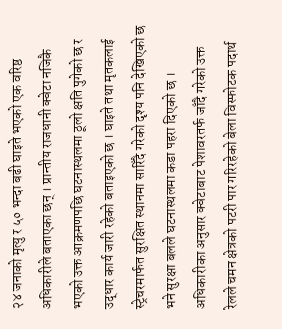२४ जनाको मृत्यु र ५० भन्दा बढी घाइते भएको एक वरिष्ठ अधिकारीले बताएका छन् । प्रान्तीय राजधानी क्वेटा नजिकै भएको उक्त आक्रमणपछि घटनास्थलमा ठूलो क्षति पुगेको छ र उद्धार कार्य जारी रहेको बताइएको छ । घाइते तथा मृतकलाई स्ट्रेचरमार्फत सुरक्षित स्थानमा सारिँदै गरेको दृश्य पनि देखिएको छ भने सुरक्षा बलले घटनास्थलमा कडा पहरा दिएको छ । अधिकारीका अनुसार क्वेटाबाट पेशावरतर्फ जाँदै गरेको उक्त रेलले चमन क्षेत्रको पटरी पार गरिरहेको बेला विस्फोटक पदार्थ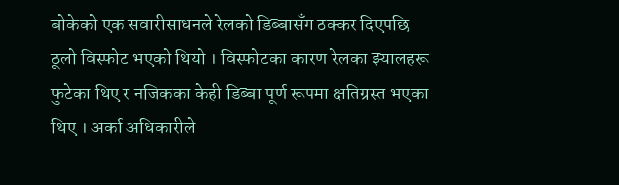बोकेको एक सवारीसाधनले रेलको डिब्बासँग ठक्कर दिएपछि ठूलो विस्फोट भएको थियो । विस्फोटका कारण रेलका झ्यालहरू फुटेका थिए र नजिकका केही डिब्बा पूर्ण रूपमा क्षतिग्रस्त भएका थिए । अर्का अधिकारीले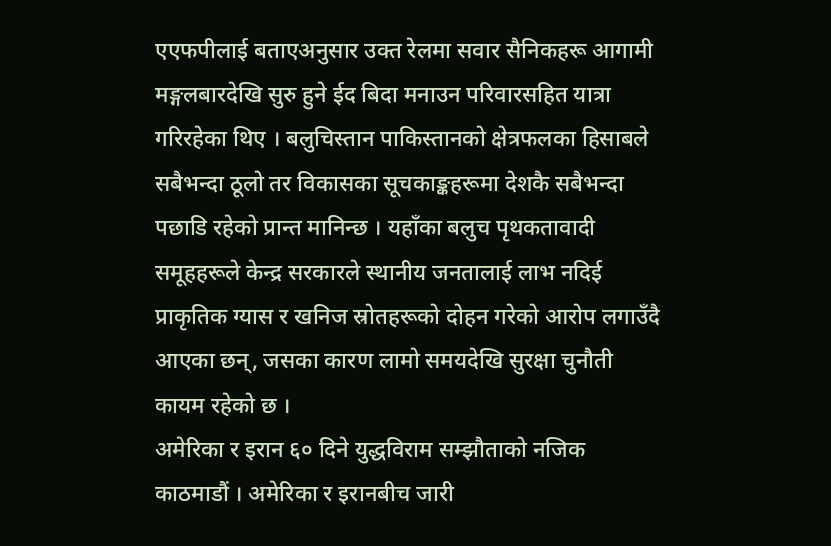एएफपीलाई बताएअनुसार उक्त रेलमा सवार सैनिकहरू आगामी मङ्गलबारदेखि सुरु हुने ईद बिदा मनाउन परिवारसहित यात्रा गरिरहेका थिए । बलुचिस्तान पाकिस्तानको क्षेत्रफलका हिसाबले सबैभन्दा ठूलो तर विकासका सूचकाङ्कहरूमा देशकै सबैभन्दा पछाडि रहेको प्रान्त मानिन्छ । यहाँका बलुच पृथकतावादी समूहहरूले केन्द्र सरकारले स्थानीय जनतालाई लाभ नदिई प्राकृतिक ग्यास र खनिज स्रोतहरूको दोहन गरेको आरोप लगाउँदै आएका छन्, जसका कारण लामो समयदेखि सुरक्षा चुनौती कायम रहेको छ ।
अमेरिका र इरान ६० दिने युद्धविराम सम्झौताको नजिक
काठमाडौं । अमेरिका र इरानबीच जारी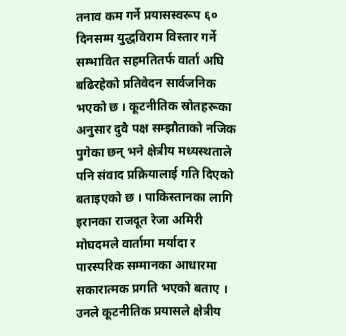तनाव कम गर्ने प्रयासस्वरूप ६० दिनसम्म युद्धविराम विस्तार गर्ने सम्भावित सहमतितर्फ वार्ता अघि बढिरहेको प्रतिवेदन सार्वजनिक भएको छ । कूटनीतिक स्रोतहरूका अनुसार दुवै पक्ष सम्झौताको नजिक पुगेका छन् भने क्षेत्रीय मध्यस्थताले पनि संवाद प्रक्रियालाई गति दिएको बताइएको छ । पाकिस्तानका लागि इरानका राजदूत रेजा अमिरी मोघदमले वार्तामा मर्यादा र पारस्परिक सम्मानका आधारमा सकारात्मक प्रगति भएको बताए । उनले कूटनीतिक प्रयासले क्षेत्रीय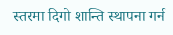स्तरमा दिगो शान्ति स्थापना गर्न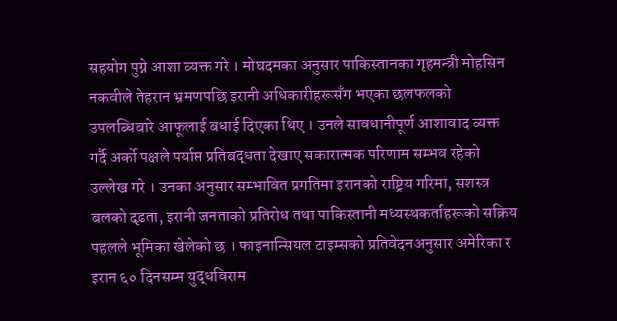सहयोग पुग्ने आशा व्यक्त गरे । मोघदमका अनुसार पाकिस्तानका गृहमन्त्री मोहसिन नकवीले तेहरान भ्रमणपछि इरानी अधिकारीहरूसँग भएका छलफलको उपलब्धिबारे आफूलाई बधाई दिएका थिए । उनले सावधानीपूर्ण आशावाद व्यक्त गर्दै अर्को पक्षले पर्याप्त प्रतिबद्धता देखाए सकारात्मक परिणाम सम्भव रहेको उल्लेख गरे । ‍उनका अनुसार सम्भावित प्रगतिमा इरानको राष्ट्रिय गरिमा, सशस्त्र बलको दृढता, इरानी जनताको प्रतिरोध तथा पाकिस्तानी मध्यस्थकर्ताहरूको सक्रिय पहलले भूमिका खेलेको छ । फाइनान्सियल टाइम्सको प्रतिवेदनअनुसार अमेरिका र इरान ६० दिनसम्म युद्धविराम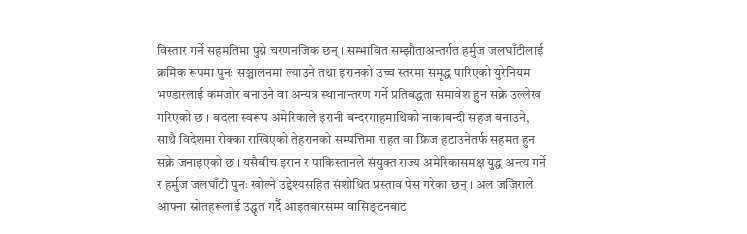विस्तार गर्ने सहमतिमा पुग्ने चरणनजिक छन् । सम्भावित सम्झौताअन्तर्गत हर्मुज जलघाँटीलाई क्रमिक रूपमा पुनः सञ्चालनमा ल्याउने तथा इरानको उच्च स्तरमा समृद्ध पारिएको युरेनियम भण्डारलाई कमजोर बनाउने वा अन्यत्र स्थानान्तरण गर्ने प्रतिबद्धता समावेश हुन सक्ने उल्लेख गरिएको छ । बदला स्वरूप अमेरिकाले इरानी बन्दरगाहमाथिको नाकाबन्दी सहज बनाउने, साथै विदेशमा रोक्का राखिएको तेहरानको सम्पत्तिमा राहत वा फ्रिज हटाउनेतर्फ सहमत हुन सक्ने जनाइएको छ । यसैबीच इरान र पाकिस्तानले संयुक्त राज्य अमेरिकासमक्ष युद्ध अन्त्य गर्ने र हर्मुज जलघाँटी पुनः खोल्ने उद्देश्यसहित संशोधित प्रस्ताव पेस गरेका छन् । अल जजिराले आफ्ना स्रोतहरूलाई उद्धृत गर्दै आइतबारसम्म वासिङ्टनबाट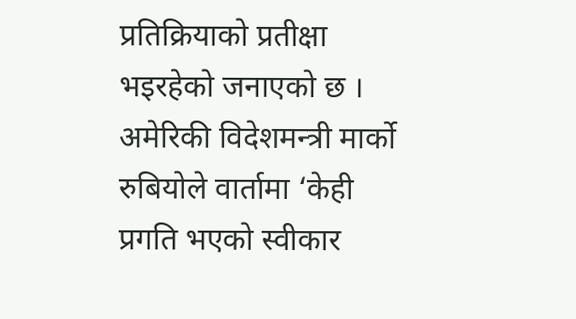प्रतिक्रियाको प्रतीक्षा भइरहेको जनाएको छ । अमेरिकी विदेशमन्त्री मार्को रुबियोले वार्तामा ‘केही प्रगति भएको स्वीकार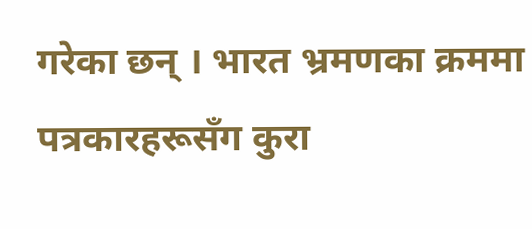गरेका छन् । भारत भ्रमणका क्रममा पत्रकारहरूसँग कुरा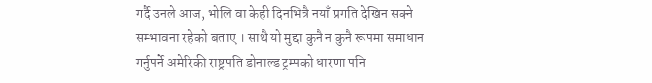गर्दै उनले आज, भोलि वा केही दिनभित्रै नयाँ प्रगति देखिन सक्ने सम्भावना रहेको बताए । साथै यो मुद्दा कुनै न कुनै रूपमा समाधान गर्नुपर्ने अमेरिकी राष्ट्रपति डोनाल्ड ट्रम्पको धारणा पनि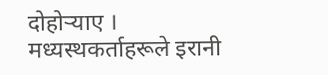दोहोर्‍याए । मध्यस्थकर्ताहरूले इरानी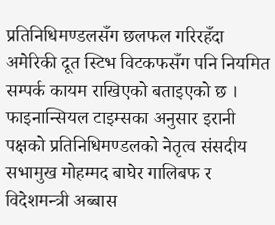प्रतिनिधिमण्डलसँग छलफल गरिरहँदा अमेरिकी दूत स्टिभ विटकफसँग पनि नियमित सम्पर्क कायम राखिएको बताइएको छ । फाइनान्सियल टाइम्सका अनुसार इरानी पक्षको प्रतिनिधिमण्डलको नेतृत्व संसदीय सभामुख मोहम्मद बाघेर गालिबफ र विदेशमन्त्री अब्बास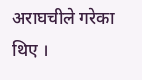अराघचीले गरेका थिए ।